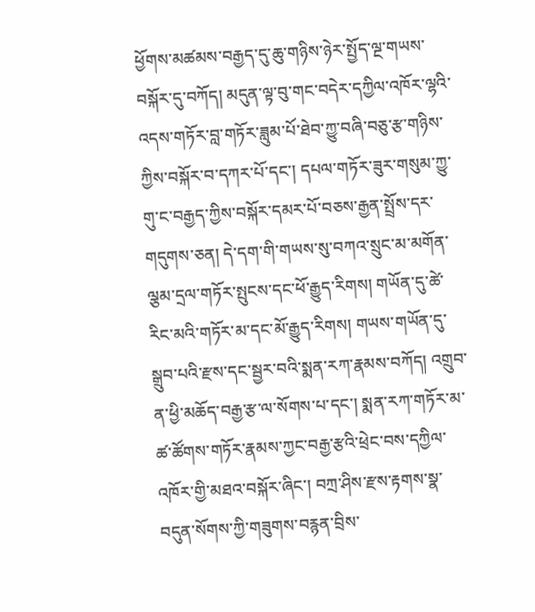ཕྱོགས་མཚམས་བརྒྱད་དུ་ཆུ་གཉིས་ཉེར་སྤྱོད་ལྔ་གཡས་བསྐོར་དུ་བཀོད། མདུན་ལྟ་བུ་གང་བདེར་དཀྱིལ་འཁོར་ལྷའི་འདས་གཏོར་བླ་གཏོར་ཟླུམ་པོ་ཐེབ་ཀྱུ་བཞི་བཅུ་རྩ་གཉིས་ཀྱིས་བསྐོར་བ་དཀར་པོ་དང་། དཔལ་གཏོར་ཟུར་གསུམ་ཀྱུ་གུ་ང་བརྒྱད་ཀྱིས་བསྐོར་དམར་པོ་བཅས་རྒྱན་སྤྲོས་དར་གདུགས་ཅན། དེ་དག་གི་གཡས་སུ་བཀའ་སྲུང་མ་མགོན་ལྕམ་དྲལ་གཏོར་སྤུངས་དང་ཕོ་རྒྱུད་རིགས། གཡོན་དུ་ཚེ་རིང་མའི་གཏོར་མ་དང་མོ་རྒྱུད་རིགས། གཡས་གཡོན་དུ་སྒྲུབ་པའི་རྫས་དང་སྦྱར་བའི་སྨན་རཀ་རྣམས་བཀོད། འགྲུབ་ན་ཕྱི་མཆོད་བརྒྱ་རྩ་ལ་སོགས་པ་དང་། སྨན་རཀ་གཏོར་མ་ཚ་ཚོགས་གཏོར་རྣམས་ཀྱང་བརྒྱ་རྩའི་ཕྲེང་བས་དཀྱིལ་འཁོར་གྱི་མཐའ་བསྐོར་ཞིང་། བཀྲ་ཤིས་རྫས་རྟགས་སྣ་བདུན་སོགས་ཀྱི་གཟུགས་བརྙན་བྲིས་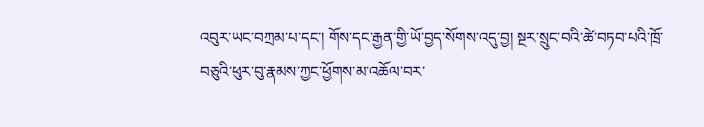འབུར་ཡང་བཀྲམ་པ་དང་། གོས་དང་རྒྱན་གྱི་ཡོ་བྱད་སོགས་འདུ་བྱ། སྔར་སྲུང་བའི་ཚེ་བཏབ་པའི་ཁྲོ་བཅུའི་ཕུར་བུ་རྣམས་ཀྱང་ཕྱོགས་མ་འཆོལ་བར་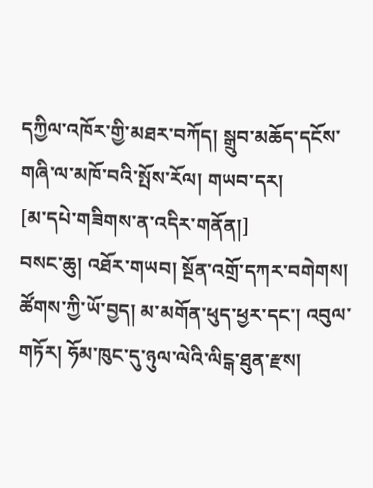དཀྱིལ་འཁོར་གྱི་མཐར་བཀོད། སྒྲུབ་མཆོད་དངོས་གཞི་ལ་མཁོ་བའི་སྤོས་རོལ། གཡབ་དར།
[མ་དཔེ་གཟིགས་ན་འདིར་གནོན།]
བསང་ཆུ། འཐོར་གཡབ། སྔོན་འགྲོ་དཀར་བགེགས། ཚོགས་ཀྱི་ཡོ་བྱད། མ་མགོན་ཕུད་ཕྱར་དང་། འབུལ་གཏོར། ཧོམ་ཁུང་དུ་ཉུལ་ལེའི་ལིངྒ་ཐུན་རྫས།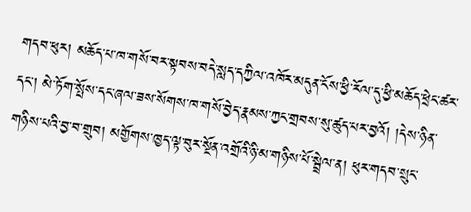གདབ་ཕུར། མཆོད་པ་ཁ་གསོ་བར་སྟབས་བདེ་སླད་དཀྱིལ་འཁོར་མདུན་ངོས་ཕྱི་རོལ་དུ་ཕྱི་མཆོད་ཕྲེང་ཚར་དང་། མེ་ཏོག་སྤོས་དང་ཞལ་ཟས་སོགས་ཁ་གསོ་བྱེད་རྣམས་ཀྱང་གྲབས་སུ་ཚུད་པར་བྱའོ། །དེས་ཉིན་གཉིས་པའི་བྱ་བ་གྲུབ། མགྱོགས་ཁྱད་ལྟ་བུར་སྔོན་འགྲོའི་ཉི་མ་གཉིས་པོ་སྦྲེལ་ན། ཕུར་གདབ་སྲུང་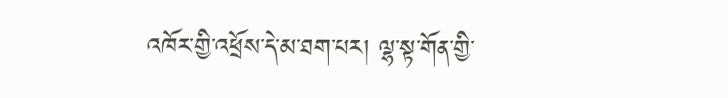འཁོར་གྱི་འཕྲོས་དེ་མ་ཐག་པར། ལྷ་སྟ་གོན་གྱི་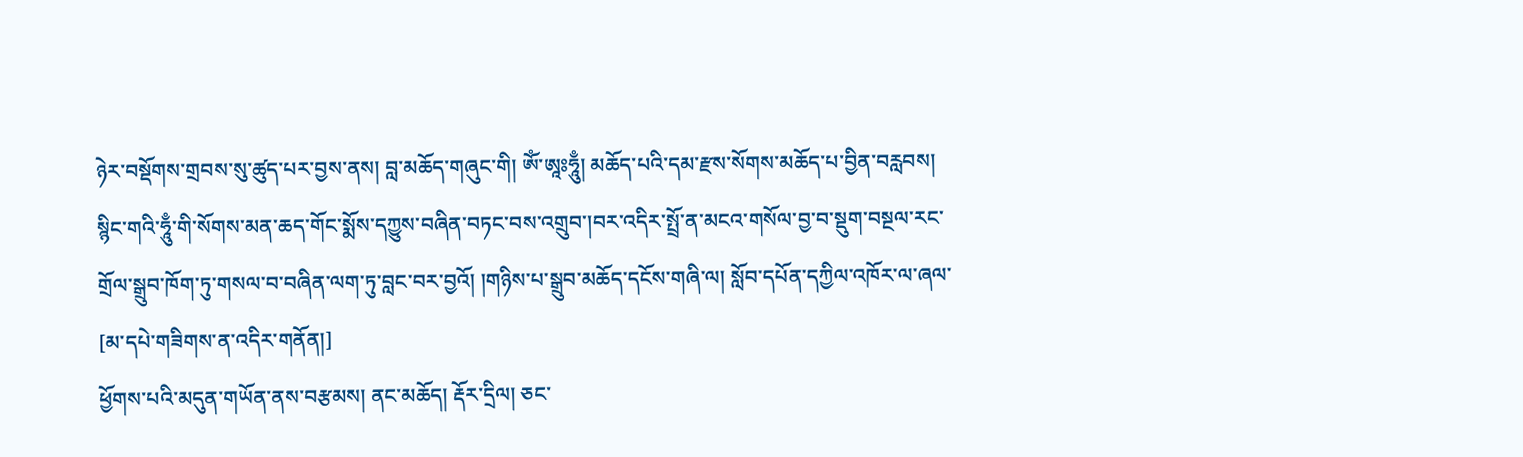ཉེར་བསྡོགས་གྲབས་སུ་ཚུད་པར་བྱས་ནས། བླ་མཆོད་གཞུང་གི། ཨོཾ་ཨཱཿཧཱུྃ། མཆོད་པའི་དམ་རྫས་སོགས་མཆོད་པ་བྱིན་བརླབས། སྙིང་གའི་ཧཱུྃ་གི་སོགས་མན་ཆད་གོང་སྨོས་དཀྱུས་བཞིན་བཏང་བས་འགྲུབ་།བར་འདིར་སྤྲོ་ན་མངའ་གསོལ་བྱ་བ་སྡུག་བསྔལ་རང་གྲོལ་སྒྲུབ་ཁོག་ཏུ་གསལ་བ་བཞིན་ལག་ཏུ་བླང་བར་བྱའོ། །གཉིས་པ་སྒྲུབ་མཆོད་དངོས་གཞི་ལ། སློབ་དཔོན་དཀྱིལ་འཁོར་ལ་ཞལ་
[མ་དཔེ་གཟིགས་ན་འདིར་གནོན།]
ཕྱོགས་པའི་མདུན་གཡོན་ནས་བརྩམས། ནང་མཆོད། རྡོར་དྲིལ། ཅང་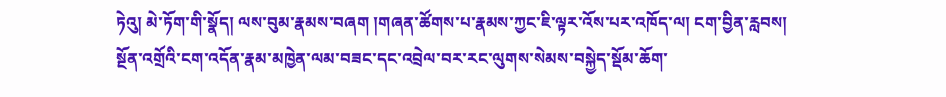ཏེའུ། མེ་ཏོག་གི་སྣོད། ལས་བུམ་རྣམས་བཞག །གཞན་ཚོགས་པ་རྣམས་ཀྱང་ཇི་ལྟར་འོས་པར་འཁོད་ལ། ངག་བྱིན་རླབས། སྔོན་འགྲོའི་ངག་འདོན་རྣམ་མཁྱེན་ལམ་བཟང་དང་འབྲེལ་བར་རང་ལུགས་སེམས་བསྐྱེད་སྡོམ་ཆོག་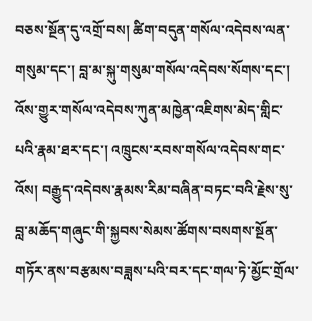བཅས་སྔོན་དུ་འགྲོ་བས། ཚིག་བདུན་གསོལ་འདེབས་ལན་གསུམ་དང་། བླ་མ་སྐུ་གསུམ་གསོལ་འདེབས་སོགས་དང་། འོས་གྱུར་གསོལ་འདེབས་ཀུན་མཁྱེན་འཇིགས་མེད་གླིང་པའི་རྣམ་ཐར་དང་། འཁྲུངས་རབས་གསོལ་འདེབས་གང་འོས། བརྒྱུད་འདེབས་རྣམས་རིམ་བཞིན་བཏང་བའི་རྗེས་སུ་བླ་མཆོད་གཞུང་གི་སྐྱབས་སེམས་ཚོགས་བསགས་སྔོན་གཏོར་ནས་བརྩམས་བཟླས་པའི་བར་དང་གལ་ཏེ་མྱོང་གྲོལ་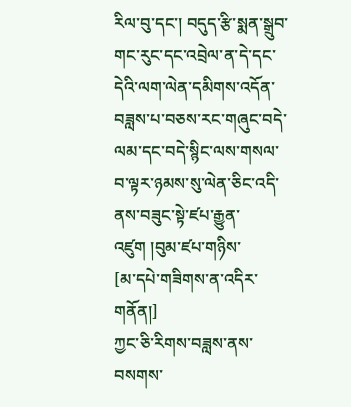རིལ་བུ་དང་། བདུད་རྩི་སྨན་སྒྲུབ་གང་རུང་དང་འབྲེལ་ན་དེ་དང་དེའི་ལག་ལེན་དམིགས་འདོན་བཟླས་པ་བཅས་རང་གཞུང་བདེ་ལམ་དང་བདེ་སྙིང་ལས་གསལ་བ་ལྟར་ཉམས་སུ་ལེན་ཅིང་འདི་ནས་བཟུང་སྟེ་ཛཔ་རྒྱུན་འཛུག །བུམ་ཛཔ་གཉིས་
[མ་དཔེ་གཟིགས་ན་འདིར་གནོན།]
ཀྱང་ཅི་རིགས་བཟླས་ནས་བསགས་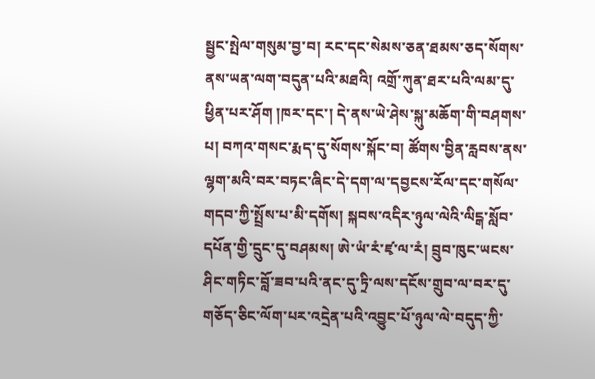སྦྱང་སྤེལ་གསུམ་བྱ་བ། རང་དང་སེམས་ཅན་ཐམས་ཅད་སོགས་ནས་ཡན་ལག་བདུན་པའི་མཐའི། འགྲོ་ཀུན་ཐར་པའི་ལམ་དུ་ཕྱིན་པར་ཤོག །ཁར་དང་། དེ་ནས་ཡེ་ཤེས་སྐུ་མཆོག་གི་བཤགས་པ། བཀའ་གསང་རྨད་དུ་སོགས་སྐོང་བ། ཚོགས་བྱིན་རླབས་ནས་ལྷག་མའི་བར་བཏང་ཞིང་དེ་དག་ལ་དབྱངས་རོལ་དང་གསོལ་གདབ་ཀྱི་སྤྲོས་པ་མི་དགོས། སྐབས་འདིར་ཉུལ་ལེའི་ལིངྒ་སློབ་དཔོན་གྱི་དྲུང་དུ་བཤམས། ཨེ་ཡཾ་རཾ་ཛྭ་ལ་རཾ། བྲུབ་ཁུང་ཡངས་ཤིང་གཏིང་བློ་ཟབ་པའི་ནང་དུ་ཏྲི་ལས་དངོས་གྲུབ་ལ་བར་དུ་གཅོད་ཅིང་ལོག་པར་འདྲེན་པའི་འབྱུང་པོ་ཉུལ་ལེ་བདུད་ཀྱི་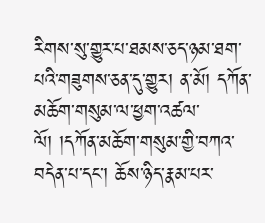རིགས་སུ་གྱུར་པ་ཐམས་ཅད་ཉམ་ཐག་པའི་གཟུགས་ཅན་དུ་གྱུར། ན་མོ། དཀོན་མཆོག་གསུམ་ལ་ཕྱག་འཚལ་ལོ། །དཀོན་མཆོག་གསུམ་གྱི་བཀའ་བདེན་པ་དང་། ཆོས་ཉིད་རྣམ་པར་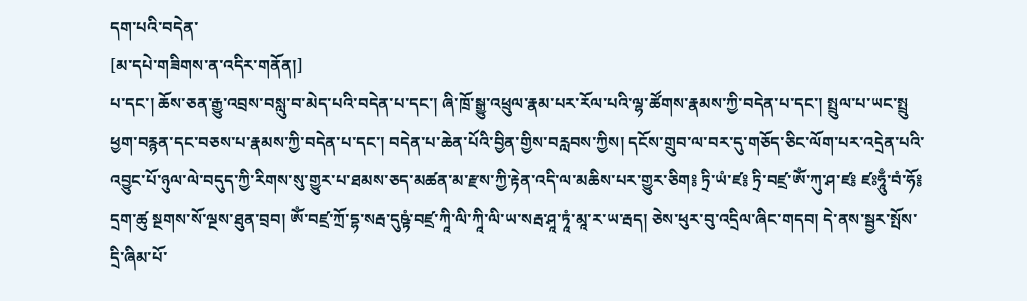དག་པའི་བདེན་
[མ་དཔེ་གཟིགས་ན་འདིར་གནོན།]
པ་དང་། ཆོས་ཅན་རྒྱུ་འབྲས་བསླུ་བ་མེད་པའི་བདེན་པ་དང་། ཞི་ཁྲོ་སྒྱུ་འཕྲུལ་རྣམ་པར་རོལ་པའི་ལྷ་ཚོགས་རྣམས་ཀྱི་བདེན་པ་དང་། སྤྲུལ་པ་ཡང་སྤྲུ ཕྱག་བརྙན་དང་བཅས་པ་རྣམས་ཀྱི་བདེན་པ་དང་། བདེན་པ་ཆེན་པོའི་བྱིན་གྱིས་བརླབས་ཀྱིས། དངོས་གྲུབ་ལ་བར་དུ་གཅོད་ཅིང་ལོག་པར་འདྲེན་པའི་འབྱུང་པོ་ཉུལ་ལེ་བདུད་ཀྱི་རིགས་སུ་གྱུར་པ་ཐམས་ཅད་མཚན་མ་རྫས་ཀྱི་རྟེན་འདི་ལ་མཆིས་པར་གྱུར་ཅིག༔ ཏྲི་ཡཾ་ཛ༔ ཏྲི་བཛྲ་ཨོཾ་ཀུ་ཤ་ཛ༔ ཛཿཧཱུྃ་བཾ་ཧོ༔ དྲག་ཚུ སྔགས་སོ་ལྔས་ཐུན་བྲབ། ཨོཾ་བཛྲ་ཀྲོ་དྷ་སརྦ་དུཥྟཾ་བཛྲ་ཀཱི་ལི་ཀཱི་ལི་ཡ་སརྦ་ཤཱ་ཏཱཾ་མཱ་ར་ཡ་རྦད། ཅེས་ཕུར་བུ་འདྲིལ་ཞིང་གདབ། དེ་ནས་སྦྱར་སྤོས་དྲི་ཞིམ་པོ་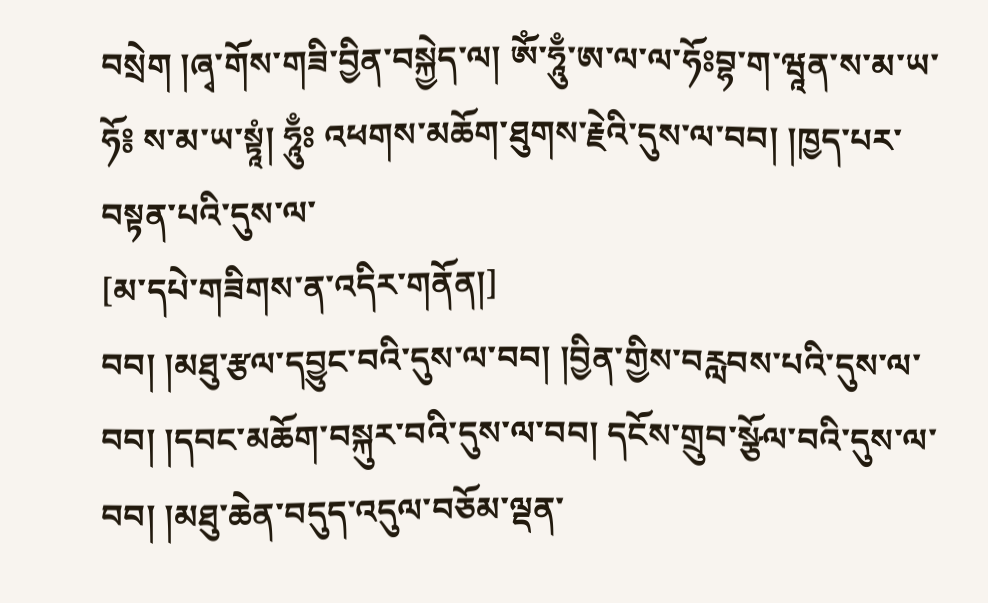བསྲེག །ཞྭ་གོས་གཟི་བྱིན་བསྐྱེད་ལ། ཨོཾ་ཧཱུྃ་ཨ་ལ་ལ་ཧོཿབྷ་ག་ཝཱན་ས་མ་ཡ་ཧོ༔ ས་མ་ཡ་སྟཱཾ། ཧཱུྃཿ འཕགས་མཆོག་ཐུགས་རྗེའི་དུས་ལ་བབ། །ཁྱད་པར་བསྟན་པའི་དུས་ལ་
[མ་དཔེ་གཟིགས་ན་འདིར་གནོན།]
བབ། །མཐུ་རྩལ་དབྱུང་བའི་དུས་ལ་བབ། །བྱིན་གྱིས་བརླབས་པའི་དུས་ལ་བབ། །དབང་མཆོག་བསྐུར་བའི་དུས་ལ་བབ། དངོས་གྲུབ་སྩོལ་བའི་དུས་ལ་བབ། །མཐུ་ཆེན་བདུད་འདུལ་བཅོམ་ལྡན་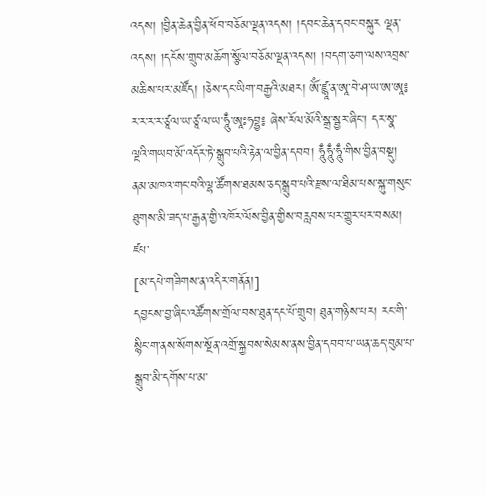འདས། །བྱིན་ཆེན་བྱིན་ཕོབ་བཅོམ་ལྡན་འདས། །དབང་ཆེན་དབང་བསྐུར ལྡན་འདས། །དངོས་གྲུབ་མཆོག་སྩོལ་བཅོམ་ལྡན་འདས། །བདག་ཅག་ལས་འབྲས་མཆིས་པར་མཛོད། །ཅེས་དང་ཡིག་བརྒྱའི་མཐར། ༀ་ཛྙཱ་ན་ཨཱ་བེ་ཤ་ཡ་ཨ་ཨཱ༔ ར་ར་ར་ར་ཙཱལ་ཡ་ཙཱ་ལ་ཡ་ཧཱུྃ་ཨཱཿཧབྷྱ༔ ཞེས་རོལ་མོའི་སྒྲ་སྦྱར་ཞིང་། དར་སྣ་ལྔའི་གཡབ་མོ་འདོར་ཏེ་སྒྲུབ་པའི་རྟེན་ལ་བྱིན་དབབ། ཧཱུྃཧཱུྃ་ཧཱུྃ་གིས་བྱིན་བསྡུ། ནམ་མཁའ་གང་བའི་ལྷ་ཚོགས་ཐམས་ཅད་སྒྲུབ་པའི་རྫས་ལ་ཐིམ་པས་སྐུ་གསུང་ཐུགས་མི་ཟད་པ་རྒྱན་གྱི་འཁོར་ལོས་བྱིན་གྱིས་བརླབས་པར་གྱུར་པར་བསམ། ཛཔ་
[མ་དཔེ་གཟིགས་ན་འདིར་གནོན།]
དབྱངས་བྱ་ཞིང་འཚོགས་གྲོལ་བས་ཐུན་དང་པོ་གྲུབ། ཐུན་གཉིས་པར། རང་གི་སྙིང་ག་ནས་སོགས་སྔོན་འགྲོ་སྐྱབས་སེམས་ནས་བྱིན་དབབ་པ་ཡན་ཆད་བུམ་པ་སྒྲུབ་མི་དགོས་པ་མ་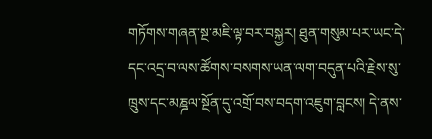གཏོགས་གཞན་སྔ་མཇི་ལྟ་བར་བསྐྱར། ཐུན་གསུམ་པར་ཡང་དེ་དང་འདྲ་བ་ལས་ཚོགས་བསགས་ཡན་ལག་བདུན་པའི་རྗེས་སུ་ཁྲུས་དང་མཎྜལ་སྔོན་དུ་འགྲོ་བས་བདག་འཇུག་བླངས། དེ་ནས་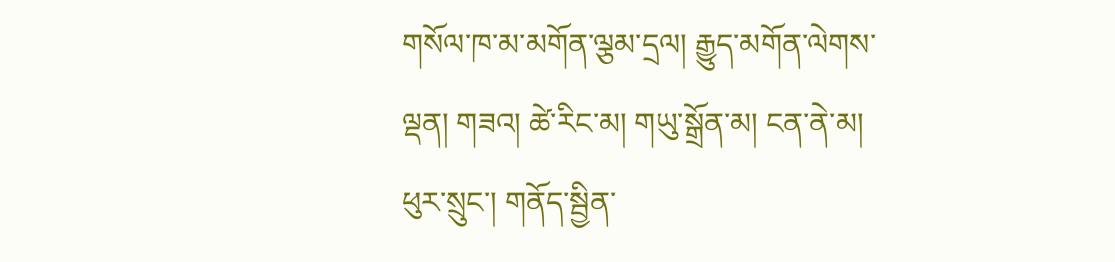གསོལ་ཁ་མ་མགོན་ལྕམ་དྲལ། རྒྱུད་མགོན་ལེགས་ལྡན། གཟའ། ཚེ་རིང་མ། གཡུ་སྒྲོན་མ། ངན་ནེ་མ། ཕུར་སྲུང་། གནོད་སྦྱིན་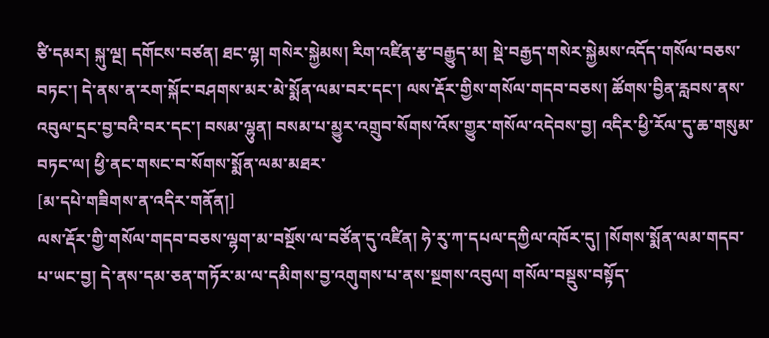ཙི་དམར། སྐུ་ལྔ། དགོངས་བཙན། ཐང་ལྷ། གསེར་སྐྱེམས། རིག་འཛིན་རྩ་བརྒྱུད་མ། སྡེ་བརྒྱད་གསེར་སྐྱེམས་འདོད་གསོལ་བཅས་བཏང་། དེ་ནས་ན་རག་སྐོང་བཤགས་མར་མེ་སྨོན་ལམ་བར་དང་། ལས་རྡོར་གྱིས་གསོལ་གདབ་བཅས། ཚོགས་བྱིན་རླབས་ནས་འབུལ་དྲང་བྱ་བའི་བར་དང་། བསམ་ལྷུན། བསམ་པ་མྱུར་འགྲུབ་སོགས་འོས་གྱུར་གསོལ་འདེབས་བྱ། འདིར་ཕྱི་རོལ་དུ་ཆ་གསུམ་བཏང་ལ། ཕྱི་ནང་གསང་བ་སོགས་སྨོན་ལམ་མཐར་
[མ་དཔེ་གཟིགས་ན་འདིར་གནོན།]
ལས་རྡོར་གྱི་གསོལ་གདབ་བཅས་ལྷག་མ་བསྔོས་ལ་བཙོན་དུ་འཛིན། ཧེ་རུ་ཀ་དཔལ་དཀྱིལ་འཁོར་དུ། །སོགས་སྨོན་ལམ་གདབ་པ་ཡང་བྱ། དེ་ནས་དམ་ཅན་གཏོར་མ་ལ་དམིགས་བྱ་འགུགས་པ་ནས་སྔགས་འབུལ། གསོལ་བསྡུས་བསྟོད་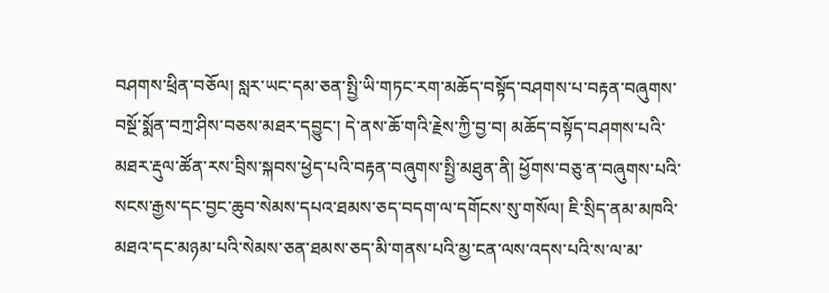བཤགས་ཕྲིན་བཅོལ། སླར་ཡང་དམ་ཅན་སྤྱི་ཡི་གཏང་རག་མཆོད་བསྟོད་བཤགས་པ་བརྟན་བཞུགས་བསྔོ་སྨོན་བཀྲ་ཤིས་བཅས་མཐར་དབྱུང་། དེ་ནས་ཆོ་གའི་རྗེས་ཀྱི་བྱ་བ། མཆོད་བསྟོད་བཤགས་པའི་མཐར་རྡུལ་ཚོན་རས་བྲིས་སྐབས་ཕྱེད་པའི་བརྟན་བཞུགས་སྤྱི་མཐུན་ནི། ཕྱོགས་བཅུ་ན་བཞུགས་པའི་སངས་རྒྱས་དང་བྱང་ཆུབ་སེམས་དཔའ་ཐམས་ཅད་བདག་ལ་དགོངས་སུ་གསོལ། ཇི་སྲིད་ནམ་མཁའི་མཐའ་དང་མཉམ་པའི་སེམས་ཅན་ཐམས་ཅད་མི་གནས་པའི་མྱ་ངན་ལས་འདས་པའི་ས་ལ་མ་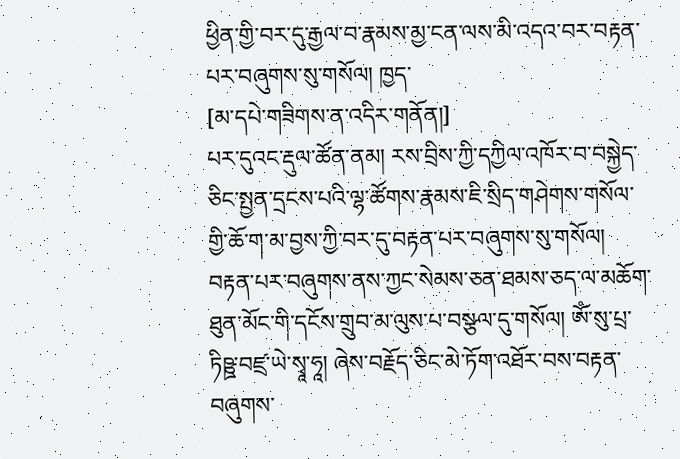ཕྱིན་གྱི་བར་དུ་རྒྱལ་བ་རྣམས་མྱ་ངན་ལས་མི་འདའ་བར་བརྟན་པར་བཞུགས་སུ་གསོལ། ཁྱད་
[མ་དཔེ་གཟིགས་ན་འདིར་གནོན།]
པར་དུའང་རྡུལ་ཚོན་ནམ། རས་བྲིས་ཀྱི་དཀྱིལ་འཁོར་བ་བསྐྱེད་ཅིང་སྤྱན་དྲངས་པའི་ལྷ་ཚོགས་རྣམས་ཇི་སྲིད་གཤེགས་གསོལ་གྱི་ཆོ་ག་མ་བྱས་ཀྱི་བར་དུ་བརྟན་པར་བཞུགས་སུ་གསོལ། བརྟན་པར་བཞུགས་ནས་ཀྱང་སེམས་ཅན་ཐམས་ཅད་ལ་མཆོག་ཐུན་མོང་གི་དངོས་གྲུབ་མ་ལུས་པ་བསྩལ་དུ་གསོལ། ཨོཾ་སུ་པྲ་ཏིཥྛ་བཛྲ་ཡེ་སྭཱ་ཧཱ། ཞེས་བརྗོད་ཅིང་མེ་ཏོག་འཐོར་བས་བརྟན་བཞུགས་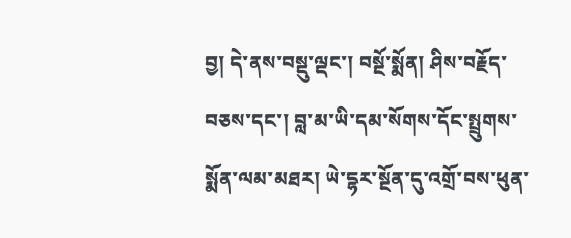བྱ། དེ་ནས་བསྡུ་ལྡང་། བསྔོ་སྨོན། ཤིས་བརྗོད་བཅས་དང་། བླ་མ་ཡི་དམ་སོགས་དོང་སྤྲུགས་སྨོན་ལམ་མཐར། ཡེ་དྷར་སྔོན་དུ་འགྲོ་བས་ཕུན་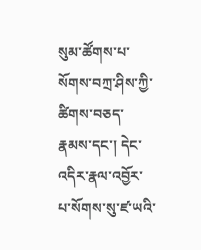སུམ་ཚོགས་པ་སོགས་བཀྲ་ཤིས་ཀྱི་ཚིགས་བཅད་རྣམས་དང་། དེང་འདིར་རྣལ་འབྱོར་པ་སོགས་སུ་ཛ་ཡའི་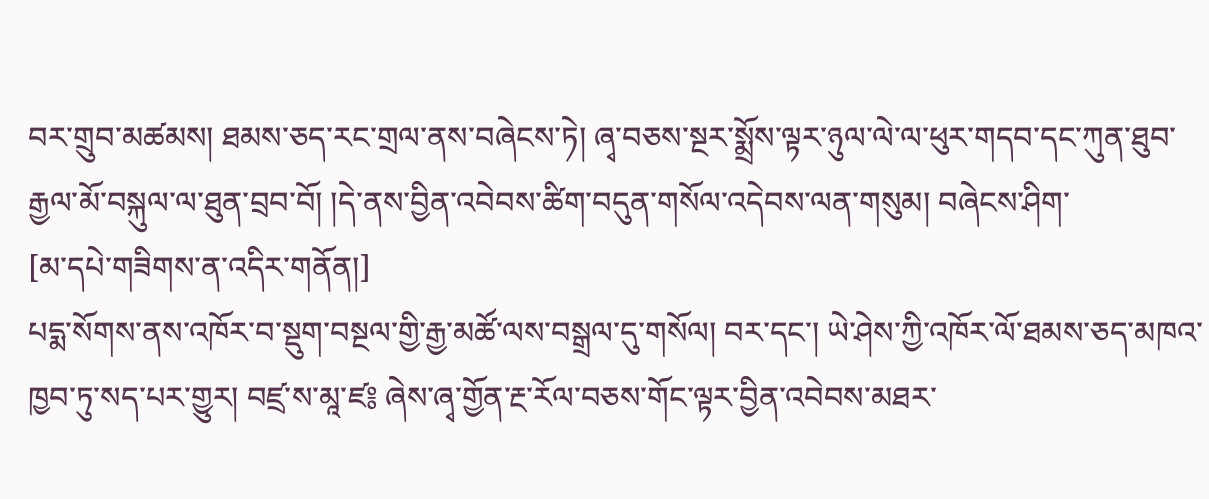བར་གྲུབ་མཚམས། ཐམས་ཅད་རང་གྲལ་ནས་བཞེངས་ཏེ། ཞྭ་བཅས་སྔར་སྨྲོས་ལྟར་ཉུལ་ལེ་ལ་ཕུར་གདབ་དང་ཀུན་ཐུབ་རྒྱལ་མོ་བསྐུལ་ལ་ཐུན་བྲབ་བོ། །དེ་ནས་བྱིན་འབེབས་ཚིག་བདུན་གསོལ་འདེབས་ལན་གསུམ། བཞེངས་ཤིག་
[མ་དཔེ་གཟིགས་ན་འདིར་གནོན།]
པདྨ་སོགས་ནས་འཁོར་བ་སྡུག་བསྔལ་གྱི་རྒྱ་མཚོ་ལས་བསྒྲལ་དུ་གསོལ། བར་དང་། ཡེ་ཤེས་ཀྱི་འཁོར་ལོ་ཐམས་ཅད་མཁའ་ཁྱབ་ཏུ་སད་པར་གྱུར། བཛྲ་ས་མཱ་ཛ༔ ཞེས་ཞྭ་གྱོན་རྔ་རོལ་བཅས་གོང་ལྟར་བྱིན་འབེབས་མཐར་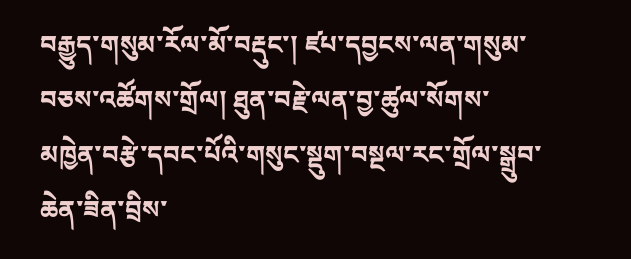བརྒྱུད་གསུམ་རོལ་མོ་བརྡུང་། ཛཔ་དབྱངས་ལན་གསུམ་བཅས་འཚོགས་གྲོལ། ཐུན་བརྗེ་ལན་བྱ་ཚུལ་སོགས་མཁྱེན་བརྩེ་དབང་པོའི་གསུང་སྡུག་བསྔལ་རང་གྲོལ་སྒྲུབ་ཆེན་ཟིན་བྲིས་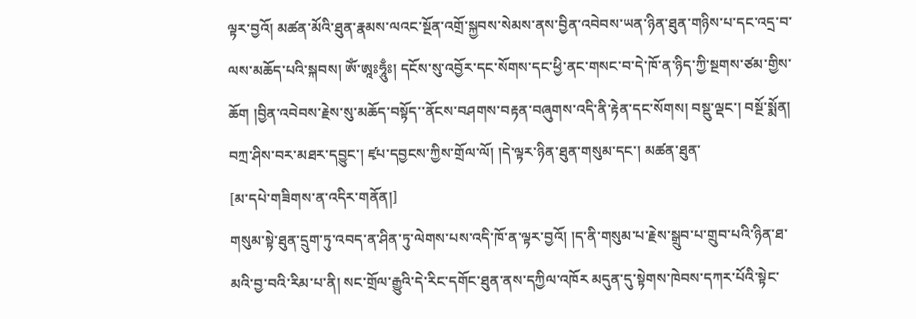ལྟར་བྱའོ། མཚན་མོའི་ཐུན་རྣམས་ལའང་སྔོན་འགྲོ་སྐྱབས་སེམས་ནས་བྱིན་འབེབས་ཡན་ཉིན་ཐུན་གཉིས་པ་དང་འདྲ་བ་ལས་མཆོད་པའི་སྐབས། ཨོཾ་ཨཱཿཧཱུྃཿ། དངོས་སུ་འབྱོར་དང་སོགས་དང་ཕྱི་ནང་གསང་བ་དེ་ཁོ་ན་ཉིད་ཀྱི་སྔགས་ཙམ་གྱིས་ཆོག །བྱིན་འབེབས་རྗེས་སུ་མཆོད་བསྟོད་་ནོངས་བཤགས་བརྟན་བཞུགས་འདི་ནི་རྟེན་དང་སོགས། བསྡུ་ལྡང་། བསྔོ་སྨོན། བཀྲ་ཤིས་བར་མཐར་དབྱུང་། ཛྭཔ་དབྱངས་ཀྱིས་གྲོལ་ལོ། །དེ་ལྟར་ཉིན་ཐུན་གསུམ་དང་། མཚན་ཐུན་
[མ་དཔེ་གཟིགས་ན་འདིར་གནོན།]
གསུམ་སྟེ་ཐུན་དྲུག་ཏུ་འབད་ན་ཤིན་ཏུ་ལེགས་པས་འདི་ཁོ་ན་ལྟར་བྱའོ། །ད་ནི་གསུམ་པ་རྗེས་སྒྲུབ་པ་གྲུབ་པའི་ཉིན་ཐ་མའི་བྱ་བའི་རིམ་པ་ནི། སང་གྲོལ་རྒྱུའི་དེ་རིང་དགོང་ཐུན་ནས་དཀྱིལ་འཁོར མདུན་དུ་སྟེགས་ཁེབས་དཀར་པོའི་སྟེང་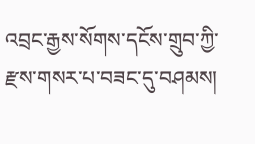འབྲང་རྒྱས་སོགས་དངོས་གྲུབ་ཀྱི་རྫས་གསར་པ་བཟང་དུ་བཤམས།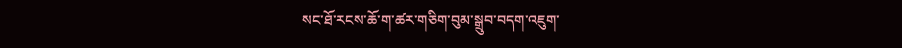སང་ཐོ་རངས་ཆོ་ག་ཚར་གཅིག་བུམ་སྒྲུབ་བདག་འཇུག་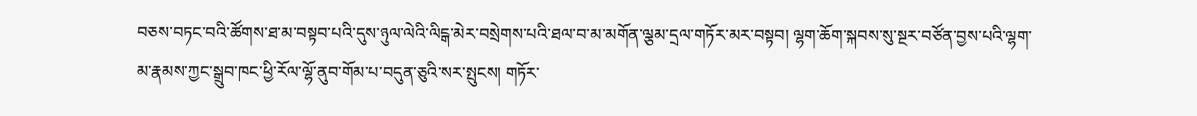བཅས་བཏང་བའི་ཚོགས་ཐ་མ་བསྟབ་པའི་དུས་ཉུལ་ལེའི་ལིངྒ་མེར་བསྲེགས་པའི་ཐལ་བ་མ་མགོན་ལྕམ་དྲལ་གཏོར་མར་བསྟབ། ལྷག་ཆོག་སྐབས་སུ་སྔར་བཙོན་བྱས་པའི་ལྷག་མ་རྣམས་ཀྱང་སྒྲུབ་ཁང་ཕྱི་རོལ་ལྷོ་ནུབ་གོམ་པ་བདུན་ཅུའི་སར་སྤུངས། གཏོར་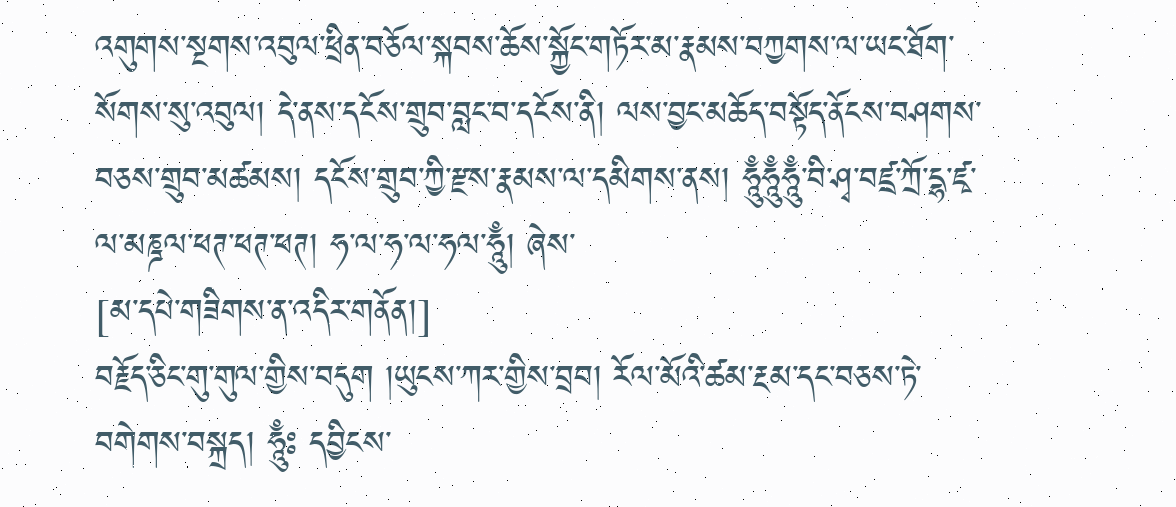འགུགས་སྔགས་འབུལ་ཕྲིན་བཅོལ་སྐབས་ཆོས་སྐྱོང་གཏོར་མ་རྣམས་བཀྱགས་ལ་ཡང་ཐོག་སོགས་སུ་འབུལ། དེ་ནས་དངོས་གྲུབ་བླང་བ་དངོས་ནི། ལས་བྱང་མཆོད་བསྟོད་ནོངས་བཤགས་བཅས་གྲུབ་མཚམས། དངོས་གྲུབ་ཀྱི་རྫས་རྣམས་ལ་དམིགས་ནས། ཧཱུྃཧཱུྃཧཱུྃ་བི་ཤྭ་བཛྲ་ཀྲོ་དྷ་ཛྭ་ལ་མཎྜལ་ཕཊ་ཕཊ་ཕཊ། ཧ་ལ་ཧ་ལ་ཧལ་ཧཱུྃ། ཞེས་
[མ་དཔེ་གཟིགས་ན་འདིར་གནོན།]
བརྗོད་ཅིང་གུ་གུལ་གྱིས་བདུག །ཡུངས་ཀར་གྱིས་བྲབ། རོལ་མོའི་ཚམ་རྔམ་དང་བཅས་ཏེ་བགེགས་བསྐྲད། ཧཱུྃཿ དབྱིངས་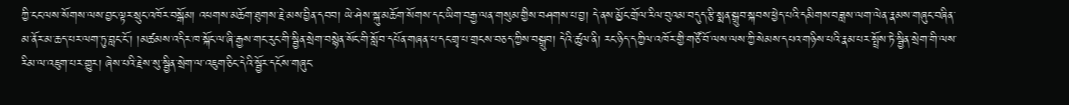ཀྱི་ངང་ལས་སོགས་ལས་བྱང་ལྟར་སྲུང་འཁོར་བསྒོམ། འཕགས་མཆོག་ཐུགས་རྗེ་མས་བྱིན་དབབ། ཡེ་ཤེས་སྐུ་མཆོག་སོགས་དང་ཡིག་བརྒྱ་ལན་གསུམ་གྱིས་བཤགས་པ་བྱ། དེ་ནས་མྱོང་གྲོལ་རིལ་བུའམ་བདུད་རྩི་སྨན་སྒྲུབ་སྐབས་ཕྱེད་པའི་དམིགས་བཟླས་ལག་ལེན་རྣམས་གཞུང་བཞིན་མ་ནོར་མ་ཆད་པར་ལག་ཏུ་བླང་ངོ་། །མཚམས་འདིར་ཁ་སྐོང་ལ་ཞི་རྒྱས་གང་རུང་གི་སྦྱིན་སྲེག་བསྙེན་སོང་གི་སློབ་དཔོན་གཞན་པ་དང་གྲྭ་པ་གྲངས་བཅད་ཀྱིས་བསྒྲུབ། དེའི་ཚུལ་ནི། རང་ཉིད་དཀྱིལ་འཁོར་གྱི་གཙོ་བོ་ལས་ལས་ཀྱི་སེམས་དཔའ་གཉིས་པའི་རྣམ་པར་སྤྲོས་ཏེ་སྦྱིན་སྲེག་གི་ལས་རིམ་ལ་འཇུག་པར་གྱུར། ཞེས་པའི་རྗེས་སུ་སྦྱིན་སྲེག་ལ་འཇུག་ཅིང་དེའི་སྦྱོར་དངོས་གཞུང་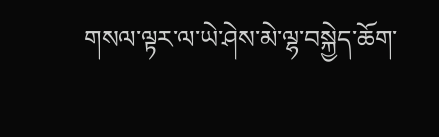གསལ་ལྟར་ལ་ཡེ་ཤེས་མེ་ལྷ་བསྐྱེད་ཆོག་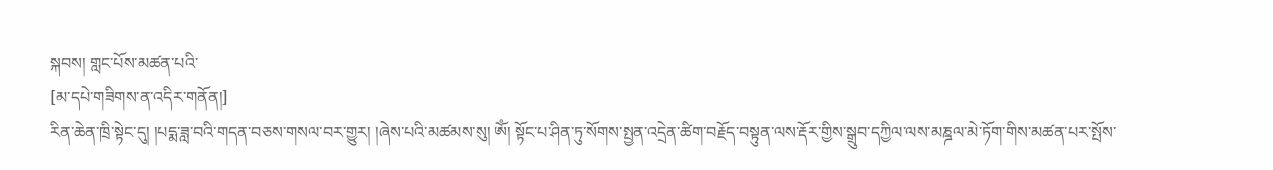སྐབས། གླང་པོས་མཚན་པའི་
[མ་དཔེ་གཟིགས་ན་འདིར་གནོན།]
རིན་ཆེན་ཁྲི་སྟེང་དུ། །པདྨ་ཟླ་བའི་གདན་བཅས་གསལ་བར་གྱུར། །ཞེས་པའི་མཚམས་སུ། ཨོཾ། སྟོང་པ་ཤིན་ཏུ་སོགས་སྤྱན་འདྲེན་ཚིག་བརྗོད་བསྟུན་ལས་རྡོར་གྱིས་སྒྲུབ་དཀྱིལ་ལས་མཎྜལ་མེ་ཏོག་གིས་མཚན་པར་སྤོས་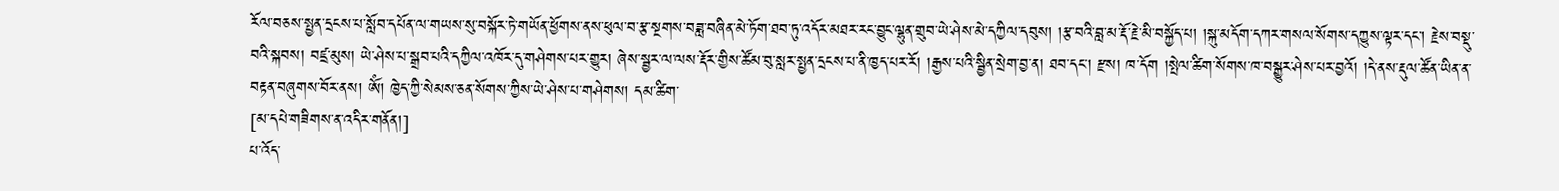རོལ་བཅས་སྤྱན་དྲངས་པ་སློབ་དཔོན་ལ་གཡས་སུ་བསྐོར་ཏེ་གཡོན་ཕྱོགས་ནས་ཕུལ་བ་རྩ་སྔགས་བཟླ་བཞིན་མེ་ཏོག་ཐབ་ཏུ་འདོར་མཐར་རང་བྱུང་ལྷུན་གྲུབ་ཡེ་ཤེས་མེ་དཀྱིལ་དབུས། །རྩ་བའི་བླ་མ་རྡོ་རྗེ་མི་བསྐྱོད་པ། །སྐུ་མདོག་དཀར་གསལ་སོགས་དཀྱུས་ལྟར་དང་། རྗེས་བསྡུ་བའི་སྐབས། བཛྲ་མུས། ཡེ་ཤེས་པ་སྒྲབ་པའི་དཀྱིལ་འཁོར་དུ་གཤེགས་པར་གྱུར། ཞེས་སྦྱར་ལ་ལས་རྡོར་གྱིས་ཚོམ་བུ་སླར་སྤྱན་དྲངས་པ་ནི་ཁྱད་པར་རོ། །རྒྱས་པའི་སྦྱིན་སྲེག་བྱ་ན། ཐབ་དང་། རྫས། ཁ་དོག །སྤེལ་ཚིག་སོགས་ཁ་བསྒྱུར་ཤེས་པར་བྱའོ། །དེ་ནས་རྡུལ་ཚོན་ཡིན་ན་བརྟན་བཞུགས་བོར་ནས། ༀ། ཁྱེད་ཀྱི་སེམས་ཅན་སོགས་ཀྱིས་ཡེ་ཤེས་པ་གཤེགས། དམ་ཚིག་
[མ་དཔེ་གཟིགས་ན་འདིར་གནོན།]
པ་འོད་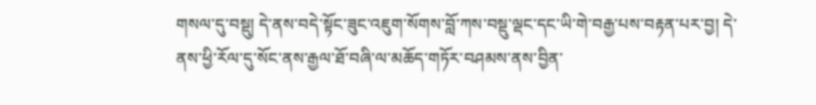གསལ་དུ་བསྡུ། དེ་ནས་བདེ་སྟོང་ཟུང་འཇུག་སོགས་བློ་ཀས་བསྡུ་ལྡང་དང་ཡི་གེ་བརྒྱ་པས་བརྟན་པར་བྱ། དེ་ནས་ཕྱི་རོལ་དུ་སོང་ནས་རྒྱལ་ཐོ་བཞི་ལ་མཆོད་གཏོར་བཤམས་ནས་བྱིན་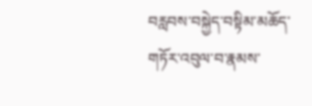བརླབས་བསྐྱེད་བསྟིམ་མཆོད་གཏོར་འབུལ་བ་རྣམས་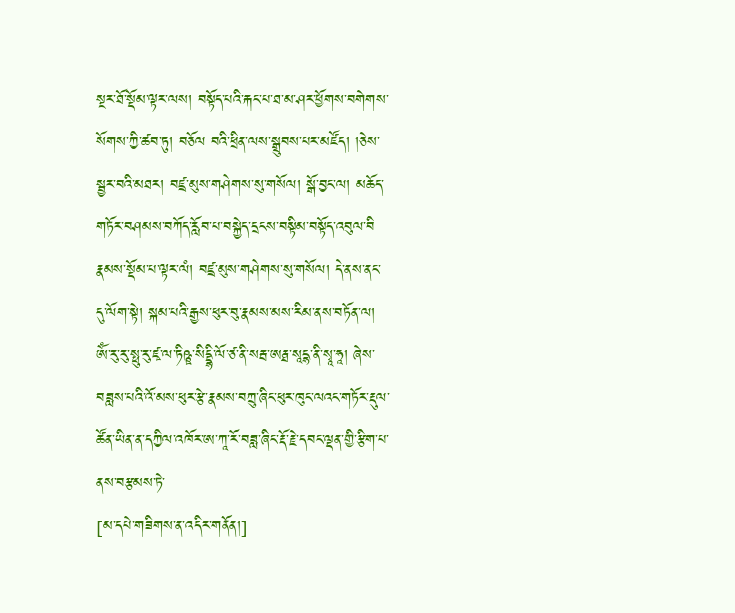སྔར་ཐོ་སྡོམ་ལྟར་ལས། བསྟོད་པའི་རྐང་པ་ཐ་མ་ཤར་ཕྱོགས་བགེགས་སོགས་ཀྱི་ཚབ་ཏུ། བཅོལ བའི་ཕྲིན་ལས་སྒྲུབས་པར་མཛོད། །ཅེས་སྦྱར་བའི་མཐར། བཛྲ་མུས་གཤེགས་སུ་གསོལ། སྒོ་བྱང་ལ། མཆོད་གཏོར་བཤམས་བཀོད་རློབ་པ་བསྐྱེད་དྲངས་བསྟིམ་བསྟོད་འབུལ་བི རྣམས་སྡོམ་པ་ལྟར་ལཾ། བཛྲ་མུས་གཤེགས་སུ་གསོལ། དེ་ནས་ནང་དུ་ལོག་སྟེ། སྐམ་པའི་རྒྱས་ཕུར་བུ་རྣམས་མས་རིམ་ནས་བཏོན་ལ། ཨོཾ་རུ་རུ་སྥུ་རུ་ཛྭ་ལ་ཏིཥྛ་སིདྡྷི་ལོ་ཙ་ནི་སརྦ་ཨརྠ་སཱདྷ་ནི་སྭཱ་ཧཱ། ཞེས་བཟླས་པའི་འོ་མས་ཕུར་རྩེ་རྣམས་བཀྲུ་ཞིང་ཕུར་ཁུང་ལའང་གཏོར་རྡུལ་ཚོན་ཡིན་ན་དཀྱིལ་འཁོར་ཨ་ཀཱ་རོ་བཟླ་ཞིང་རྡོ་རྗེ་དབང་ལྡན་གྱི་རྩིག་པ་ནས་བརྩམས་ཏེ་
[མ་དཔེ་གཟིགས་ན་འདིར་གནོན།]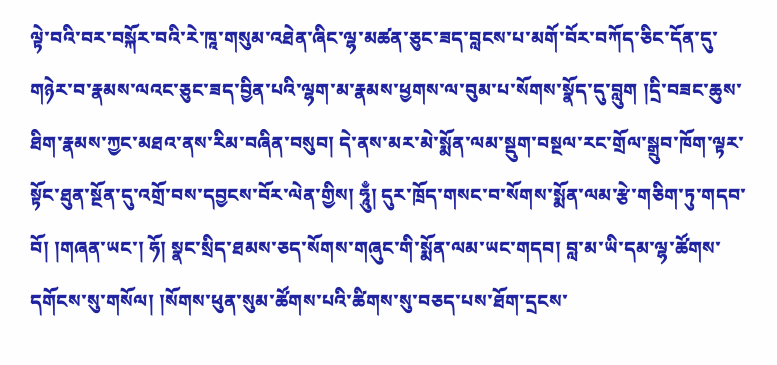ལྟེ་བའི་བར་བསྐོར་བའི་རེ་ཁཱ་གསུམ་འཐེན་ཞིང་ལྷ་མཚན་ཅུང་ཟད་བླངས་པ་མགོ་བོར་བཀོད་ཅིང་དོན་དུ་གཉེར་བ་རྣམས་ལའང་ཅུང་ཟད་བྱིན་པའི་ལྷག་མ་རྣམས་ཕྱགས་ལ་བུམ་པ་སོགས་སྣོད་དུ་བླུག །དྲི་བཟང་ཆུས་ཐིག་རྣམས་ཀྱང་མཐའ་ནས་རིམ་བཞིན་བསུབ། དེ་ནས་མར་མེ་སྨོན་ལམ་སྡུག་བསྔལ་རང་གྲོལ་སྒྲུབ་ཁོག་ལྟར་སྟོང་ཐུན་སྔོན་དུ་འགྲོ་བས་དབྱངས་བོར་ལེན་གྱིས། ཧཱུྃ། དུར་ཁྲོད་གསང་བ་སོགས་སྨོན་ལམ་རྩེ་གཅིག་ཏུ་གདབ་བོ། །གཞན་ཡང་། ཧོ། སྣང་སྲིད་ཐམས་ཅད་སོགས་གཞུང་གི་སྨོན་ལམ་ཡང་གདབ། བླ་མ་ཡི་དམ་ལྷ་ཚོགས་དགོངས་སུ་གསོལ། །སོགས་ཕུན་སུམ་ཚོགས་པའི་ཚིགས་སུ་བཅད་པས་ཐོག་དྲངས་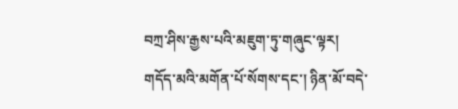བཀྲ་ཤིས་རྒྱས་པའི་མཇུག་ཏུ་གཞུང་ལྟར། གདོད་མའི་མགོན་པོ་སོགས་དང་། ཉིན་མོ་བདེ་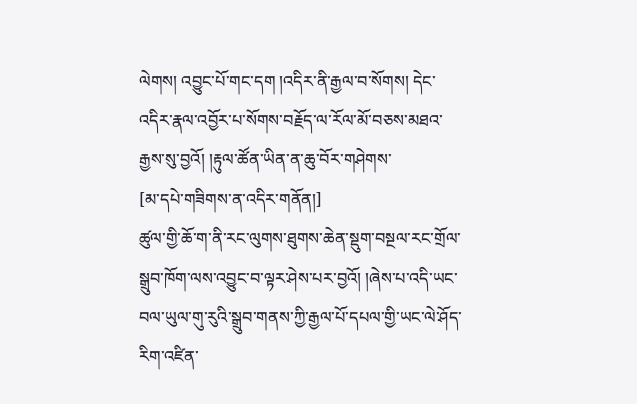ལེགས། འབྱུང་པོ་གང་དག །འདིར་ནི་རྒྱལ་བ་སོགས། དེང་འདིར་རྣལ་འབྱོར་པ་སོགས་བརྗོད་ལ་རོལ་མོ་བཅས་མཐའ་རྒྱས་སུ་བྱའོ། །རྟུལ་ཚོན་ཡིན་ན་ཆུ་བོར་གཤེགས་
[མ་དཔེ་གཟིགས་ན་འདིར་གནོན།]
ཚུལ་གྱི་ཆོ་ག་ནི་རང་ལུགས་ཐུགས་ཆེན་སྡུག་བསྔལ་རང་གྲོལ་སྒྲུབ་ཁོག་ལས་འབྱུང་བ་ལྟར་ཤེས་པར་བྱའོ། །ཞེས་པ་འདི་ཡང་བལ་ཡུལ་གུ་རུའི་སྒྲུབ་གནས་ཀྱི་རྒྱལ་པོ་དཔལ་གྱི་ཡང་ལེ་ཤོད་རིག་འཛིན་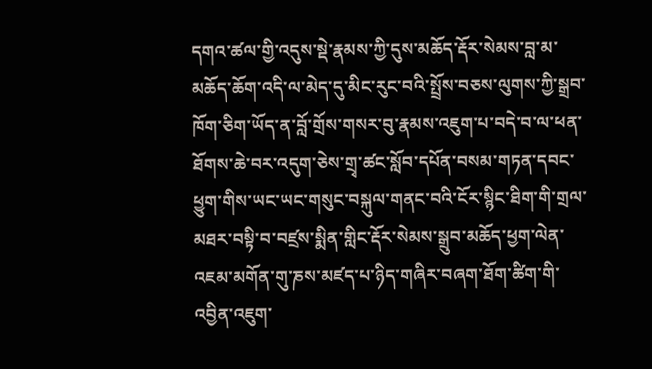དགའ་ཚལ་གྱི་འདུས་སྡེ་རྣམས་ཀྱི་དུས་མཆོད་རྡོར་སེམས་བླ་མ་མཆོད་ཆོག་འདི་ལ་མེད་དུ་མིང་རུང་བའི་སྤྲོས་བཅས་ལུགས་ཀྱི་སྒྲབ་ཁོག་ཅིག་ཡོད་ན་བློ་གྲོས་གསར་བུ་རྣམས་འཇུག་པ་བདེ་བ་ལ་ཕན་ཐོགས་ཆེ་བར་འདུག་ཅེས་གྲྭ་ཚང་སློབ་དཔོན་བསམ་གཏན་དབང་ཕྱུག་གིས་ཡང་ཡང་གསུང་བསྐུལ་གནང་བའི་ངོར་སྙིང་ཐིག་གི་གྲལ་མཐར་བསྟི་བ་བཛྲས་སྨིན་གླིང་རྡོར་སེམས་སྒྲུབ་མཆོད་ཕྱག་ལེན་འཇམ་མགོན་གུ་ཎས་མཛད་པ་ཉིད་གཞིར་བཞག་ཐོག་ཚིག་གི་འབྱིན་འཇུག་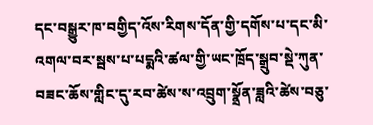དང་བསྒྱུར་ཁ་བགྱིད་འོས་རིགས་དོན་གྱི་དགོས་པ་དང་མི་འགལ་བར་སྦས་པ་པདྨའི་ཚལ་གྱི་ཡང་ཁྲོད་སྒྲུབ་སྡེ་ཀུན་བཟང་ཆོས་གླིང་དུ་རབ་ཚེས་ས་འབྲུག་སྣྲོན་ཟླའི་ཚེས་བཅུ་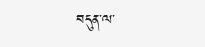བདུན་ལ་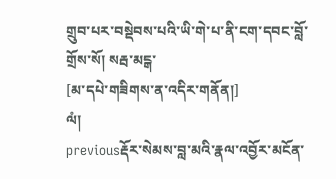གྲུབ་པར་བསྡེབས་པའི་ཡི་གེ་པ་ནི་ངག་དབང་བློ་གྲོས་སོ། སརྦ་མངྒ་
[མ་དཔེ་གཟིགས་ན་འདིར་གནོན།]
ལཾ།
previousརྡོར་སེམས་བླ་མའི་རྣལ་འབྱོར་མངོན་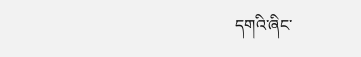དགའི་ཞིང་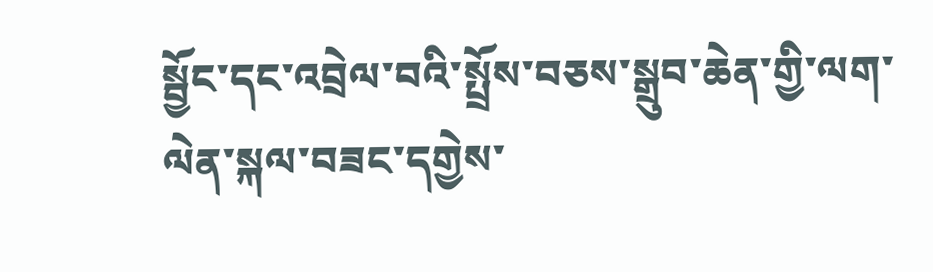སྦྱོང་དང་འབྲེལ་བའི་སྤྲོས་བཅས་སྒྲུབ་ཆེན་གྱི་ལག་ལེན་སྐལ་བཟང་དགྱེས་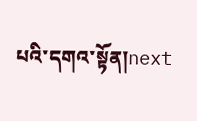པའི་དགའ་སྟོན།next